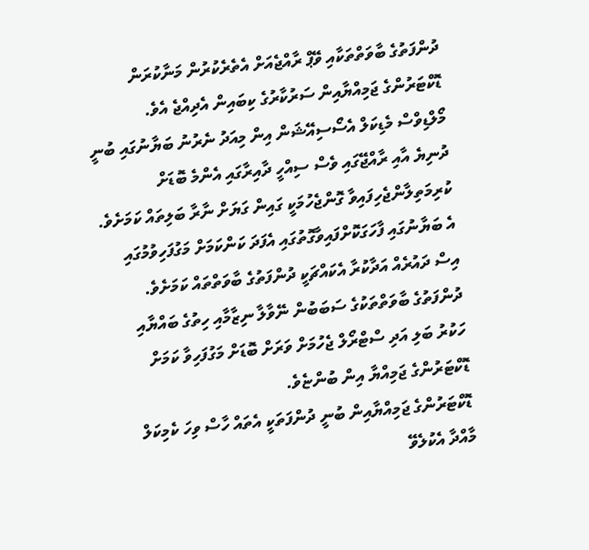ދުންފަތުގެ ބާވަތްތަކާއި ވޭޕް ރާއްޖެއަށް އެތެރެކުރުން މަނާކުރަން ޑޮކްޓަރުންގެ ޖަމިއްޔާއިން ސަރުކާރުގެ ކިބައިން އެދިއްޖެ އެވެ.
މޯލްޑިވްސް މެޑިކަލް އެސޯސިއޭޝަން އިން މިއަދު ނެރުނު ބަޔާނުގައި ބުނީ ދުނިޔެ އާއި ރާއްޖޭގައި ވެސް ސިއްހީ ދާއިރާގައި އެންމެ ބޮޑަށް ކުރިމަތިލާންޖެހިފައިވާ ގޮންޖެހުމަކީ ގައިން ގަޔަށް ނާރާ ބަލިތައް ކަމަށެވެ.
އެ ބަޔާނުގައި ފާހަގަކޮށްފައިވާގޮތުގައި އެފަދަ ކަންކަމަށް މަގުފަހިވުމުގައި އިސް ދައުރެއް އަދާކުރާ އެކައްޗަކީ ދުންފަތުގެ ބާވަތްތައް ކަމަށެވެ.
ދުންފަތުގެ ބާވަތްތަކުގެ ސަބަބުން ނޭވާލާ ނިޒާމާއި ހިތުގެ ބައްޔާއި ހަކުރު ބަލި އަދި ސްޓްރޯލް ޖެހުމަށް ވަރަށް ބޮޑަށް މަގުފަހިވާ ކަމަށް ޑޮކްޓަރުންގެ ޖަމިއްޔާ އިން ބުންޏެވެ.
ޑޮކްޓަރުންގެ ޖަމިއްޔާއިން ބުނީ ދުންފަތަކީ އެތައް ހާސް ވިހަ ކެމިކަލް މާއްދާ އެކުލެވޭ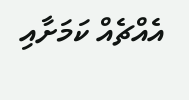އެއްޗެއް ކަމަށާއި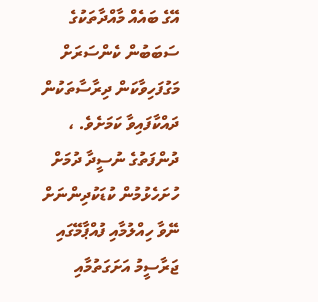އޭގެ ބައެއް މާއްދާތަކުގެ ސަބަބުން ކެންސަރަށް މަގުފަހިވާކަން ދިރާސާތަކުން ދައްކާފައިވާ ކަމަށެވެ. ، ދުންފަތުގެ ނުސީދާ ދުމަށް ހުށަހެޅުމުން ކުޑަކުދިންނަށް ނޭވާ ހިއްލުމާއި ފުއްޕާމޭގައި ޖަރާސީމު އަށަގަތުމާއި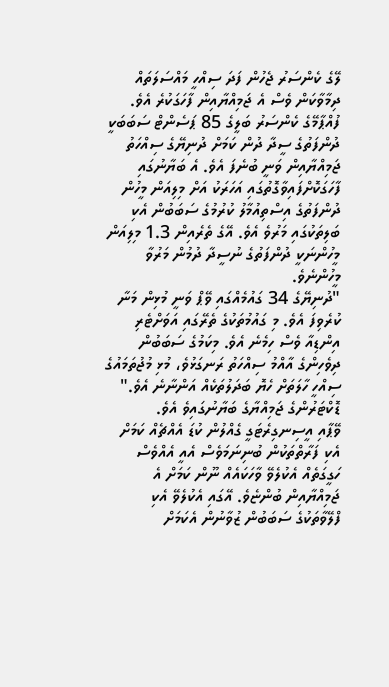ލޭގެ ކެންސަރު ޖެހުން ފަދަ ސިއްހީ މައްސަލަތައް ދިމާވާކަން ވެސް އެ ޖަމިއްޔާއިން ފާހަގަކުރެ އެވެ.
ފުއްޕާމޭގެ ކެންސަރު ބަލީގެ 85 ޕަސެންޓް ސަބަބަކީ ދުންފަތުގެ ސީދާ ދުން ކަމަށް ދުނިޔޭގެ ސިއްހަތު ޖަމިއްޔާއިން ވަނީ ބުނެފަ އެވެ. އެ ބަޔާނުގައި ފާހަގަކޮށްފައިވާގޮތުގައި އަހަރަކު އަށް މިލިއަން މީހުން ދުންފަތުގެ އިސްތިއުމާލު ކުރުމުގެ ސަބަބުން އެކި ބަލިތަކުގައި މަރުވެ އެވެ. އޭގެ ތެރެއިން 1.3 މިލިއަން މީހުންނަކީ ދުންފަތުގެ ނުސީދާ ދުމުން މަރުވާ މީހުންނެވެ.
"ދުނިޔޭގެ 34 ގައުމެއްގައި ވޭޕް ވަނީ މުޅިން މަނާ ކުރެވިފަ އެވެ. މި ގައުމުތަކުގެ ތެރޭގައި އަވަށްޓެރި އިންޑިއާ ވެސް ހިމެނެ އެވެ. މިކަމުގެ ސަބަބުން ދިވެހިންގެ އާއްމު ސިއްހަތު ރަނގަޅުވެ، މުޅި މުޖުތަމައުގެ ސިއްހީ ހާލަތަށް ހެޔޮ ބަދަލުތަކެއް އަންނާނެ އެވެ." ޑޮކްޓަރުންގެ ޖަމިއްޔާގެ ބަޔާނުގައިވެ އެވެ.
ވޭޕާއި އީސިނގިރެޓަގީ ގެއްލުން ކުޑަ އެއްޗެއް ކަމަށް އެކި ފަރާތްތަކުން ބުނިނަމަވެސް އެއީ އެއްވެސް ހަގީގަތެއް އެކުލެވޭ ވާހަކައެއް ނޫން ކަމަށް އެ ޖަމިއްޔާއިން ބުންޏެވެ. އޭގައި އެކުލެވޭ އެކި ފްލޭވާތަކުގެ ސަބަބުން ޒުވާނުން އެކަމަށް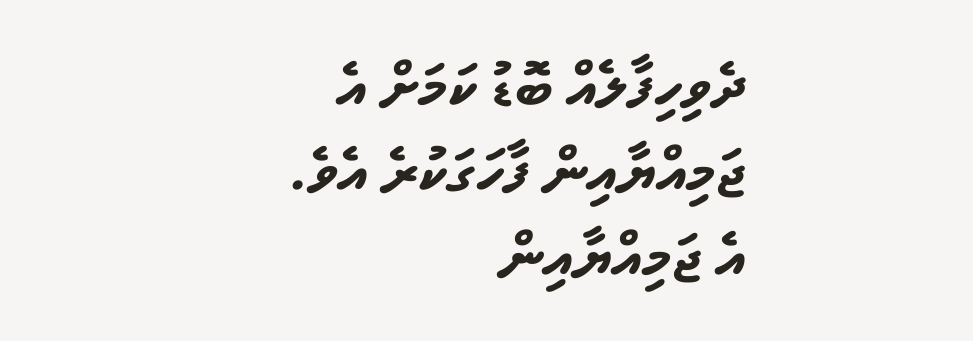ދެވިހިފާލެއް ބޮޑު ކަމަށް އެ ޖަމިއްޔާއިން ފާހަގަކުރެ އެވެ.
އެ ޖަމިއްޔާއިން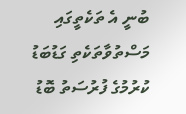ބުނީ އެ ތަކެތީގައި މަސްތުވާތަކެތި ގަޑުބަޑު ކުރުމުގެ ފުރުސަތު ބޮޑު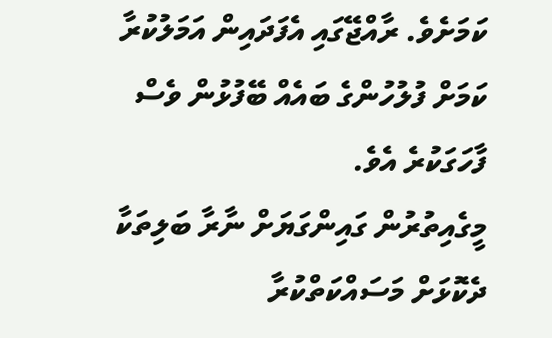ކަމަށެވެ. ރާއްޖޭގައި އެފަދައިން އަމަލުކުރާ ކަމަށް ފުލުހުންގެ ބައެއް ބޭފުޅުން ވެސް ފާހަގަކުރެ އެވެ.
މީގެއިތުރުން ގައިންގަޔަށް ނާރާ ބަލިތަކާ ދެކޮޅަށް މަސައްކަތްކުރާ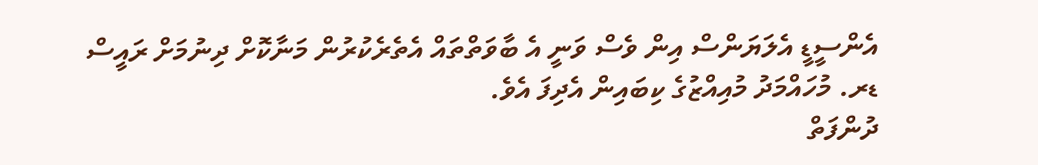އެންސީޑީ އެލަޔަންސް އިން ވެސް ވަނީ އެ ބާވަތްތައް އެތެރެކުރުން މަނާކޮށް ދިނުމަށް ރައީސް ޑރ. މުހައްމަދު މުއިއްޒުގެ ކިބައިން އެދިފަ އެވެ.
ދުންފަތް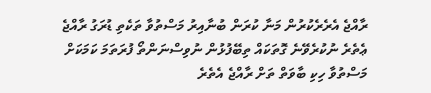ރާއްޖެ އެރެރެކުރުން މަނާ ކުރަން ބުނާއިރު މަސްތުވާ ތަކެތި ޑުރަގު ރާއްޖެ ޢެތެރެ ނުކުރެވޭނެ ގޮތަކައް ތިބޭފުޅުން ނުވިސްނަންތޯ ފުރަތަމަ ކަމަކަށް މަސްތުވާ ހިކި ބާވަތް ތަށް ރާއްޖެ އެތެރެ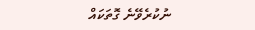ނުކުރެވޭނެ ގޮތަކައް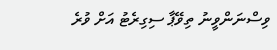ވިސްނަންވީނު ތިވޭޕާ ސިގިރެޓު އަށް ވުރެ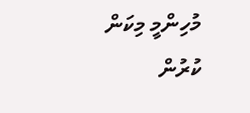މުހިންމީ މިކަން ކުރުން